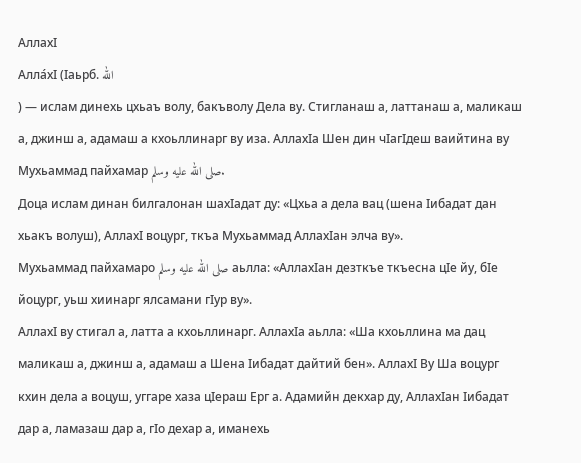Аллахӏ
Алла́хӀ (Ӏаьрб. الله
) — ислам динехь цхьаъ волу, бакъволу Дела ву. Стигланаш а, латтанаш а, маликаш а, джинш а, адамаш а кхоьллинарг ву иза. АллахӀа Шен дин чӀагӀдеш ваийтина ву Мухьаммад пайхамар صلى الله عليه وسلم.
Доца ислам динан билгалонан шахӀадат ду: «Цхьа а дела вац (шена ӏибадат дан хьакъ волуш), АллахӀ воцург, ткъа Мухьаммад Аллахӏан элча ву».
Мухьаммад пайхамаро صلى الله عليه وسلم аьлла: «АллахӀан дезткъе ткъесна цӀе йу, бӀе йоцург, уьш хиинарг ялсамани гӀур ву».
АллахӀ ву стигал а, латта а кхоьллинарг. АллахӀа аьлла: «Ша кхоьллина ма дац маликаш а, джинш а, адамаш а Шена ӏибадат дайтий бен». АллахӀ Ву Ша воцург кхин дела а воцуш, уггаре хаза цӀераш Ерг а. Адамийн декхар ду, АллахӀан ӏибадат дар а, ламазаш дар а, гӀо дехар а, иманехь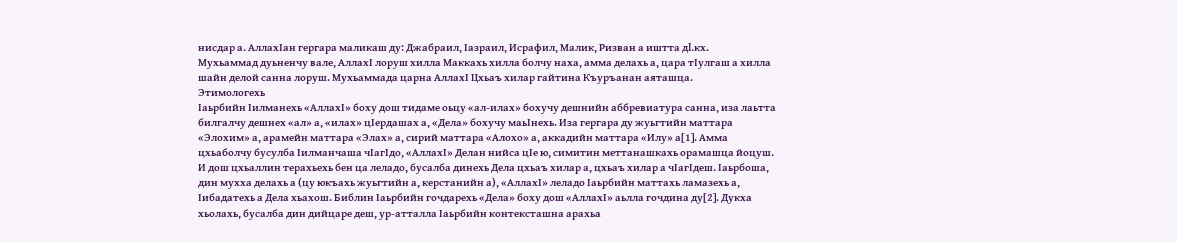нисдар а. АллахӀан гергара маликаш ду: Джабраил, Ӏазраил, Исрафил, Малик, Ризван а иштта дӏ.кх.
Мухьаммад дуьненчу вале, АллахӀ лоруш хилла Маккахь хилла болчу наха, амма делахь а, цара тӀулгаш а хилла шайн делой санна лоруш. Мухьаммада царна АллахӀ Цхьаъ хилар гайтина Къуръанан аяташца.
Этимологехь
Ӏаьрбийн Ӏилманехь «АллахӀ» боху дош тидаме оьцу «ал-илах» бохучу дешнийн аббревиатура санна, иза лаьтта билгалчу дешнех «ал» а, «илах» цӀердашах а, «Дела» бохучу маьӀнехь. Иза гергара ду жуьгтийн маттара «Элохим» а, арамейн маттара «Элах» а, сирий маттара «Алохо» а, аккадийн маттара «Илу» а[1]. Амма цхьаболчу бусулба Ӏилманчаша чӀагӀдо, «АллахӀ» Делан нийса цӀе ю, симитин меттанашкахь орамашца йоцуш.
И дош цхьаллин терахьехь бен ца леладо, бусалба динехь Дела цхьаъ хилар а, цхьаъ хилар а чӀагӀдеш. Ӏаьрбоша, дин мухха делахь а (цу юкъахь жуьгтийн а, керстанийн а), «АллахӀ» леладо Ӏаьрбийн маттахь ламазехь а, Ӏибадатехь а Дела хьахош. Библин Ӏаьрбийн гочдарехь «Дела» боху дош «АллахӀ» аьлла гочдина ду[2]. Дукха хьолахь, бусалба дин дийцаре деш, ур-атталла Ӏаьрбийн контексташна арахьа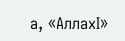а, «АллахӀ»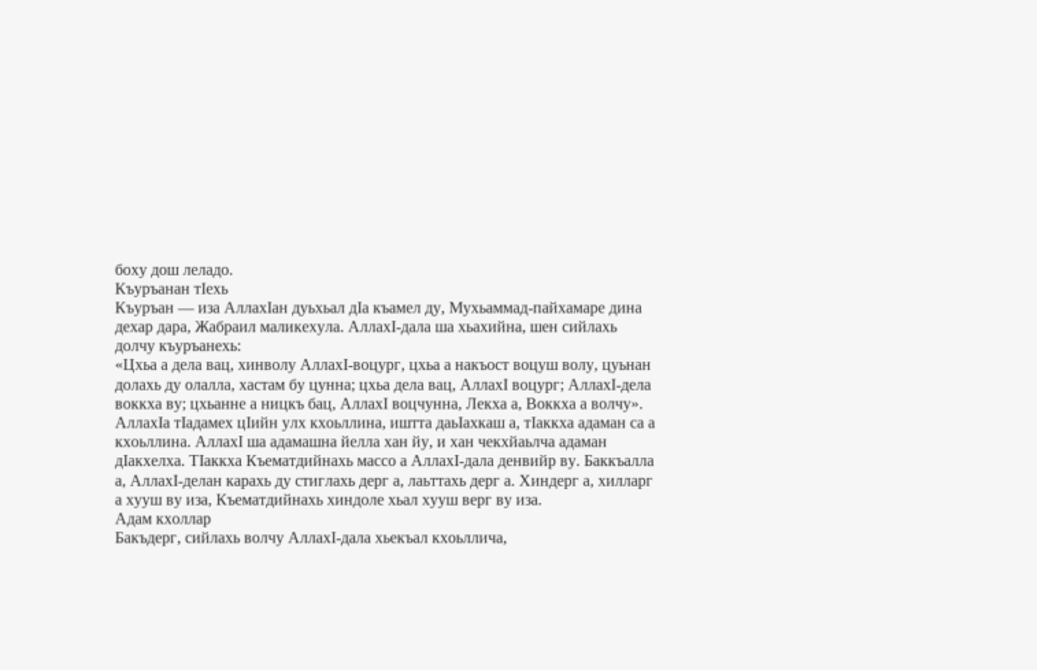боху дош леладо.
Къуръанан тӀехь
Къуръан — иза АллахӀан дуьхьал дӀа къамел ду, Мухьаммад-пайхамаре дина дехар дара, Жабраил маликехула. АллахӀ-дала ша хьахийна, шен сийлахь долчу къуръанехь:
«Цхьа а дела вац, хинволу АллахӀ-воцург, цхьа а накъост воцуш волу, цуьнан долахь ду олалла, хастам бу цунна; цхьа дела вац, АллахӀ воцург; АллахӀ-дела воккха ву; цхьанне а ницкъ бац, АллахӀ воцчунна, Лекха а, Воккха а волчу». АллахӀа тӀадамех цӀийн улх кхоьллина, иштта даьӀахкаш а, тӀаккха адаман са а кхоьллина. АллахӀ ша адамашна йелла хан йу, и хан чекхйаьлча адаман дӀакхелха. ТӀаккха Къематдийнахь массо а АллахӀ-дала денвийр ву. Баккъалла а, АллахӀ-делан карахь ду стиглахь дерг а, лаьттахь дерг а. Хиндерг а, хилларг а хууш ву иза, Къематдийнахь хиндолe хьал хууш верг ву иза.
Адам кхоллар
Бакъдерг, сийлахь волчу АллахӀ-дала хьекъал кхоьллича,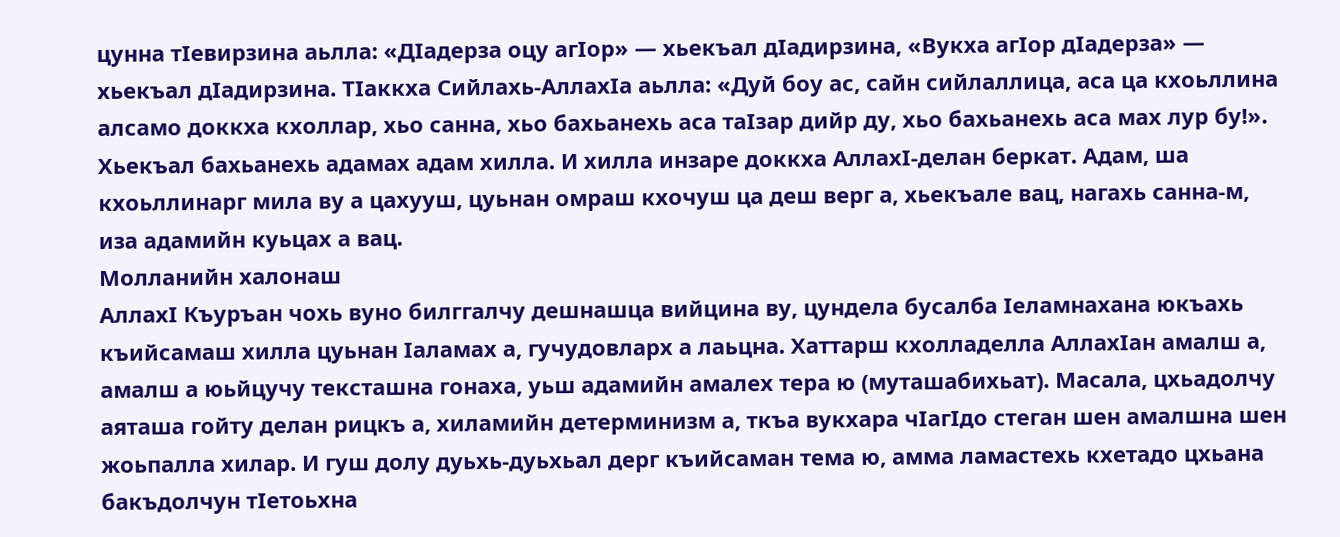цунна тӀевирзина аьлла: «ДӀадерза оцу агӀор» — хьекъал дӀадирзина, «Вукха агӀор дӀадерза» — хьекъал дӀадирзина. ТӀаккха Сийлахь-АллахӀа аьлла: «Дуй боу ас, сайн сийлаллица, аса ца кхоьллина алсамо доккха кхоллар, хьо санна, хьо бахьанехь аса таӀзар дийр ду, хьо бахьанехь аса мах лур бу!».
Хьекъал бахьанехь адамах адам хилла. И хилла инзаре доккха АллахӀ-делан беркат. Адам, ша кхоьллинарг мила ву а цахууш, цуьнан омраш кхочуш ца деш верг а, хьекъале вац, нагахь санна-м, иза адамийн куьцах а вац.
Молланийн халонаш
АллахӀ Къуръан чохь вуно билггалчу дешнашца вийцина ву, цундела бусалба Ӏеламнахана юкъахь къийсамаш хилла цуьнан Ӏаламах а, гучудовларх а лаьцна. Хаттарш кхолладелла АллахӀан амалш а, амалш а юьйцучу тексташна гонаха, уьш адамийн амалех тера ю (муташабихьат). Масала, цхьадолчу аяташа гойту делан рицкъ а, хиламийн детерминизм а, ткъа вукхара чӀагӀдо стеган шен амалшна шен жоьпалла хилар. И гуш долу дуьхь-дуьхьал дерг къийсаман тема ю, амма ламастехь кхетадо цхьана бакъдолчун тӀетоьхна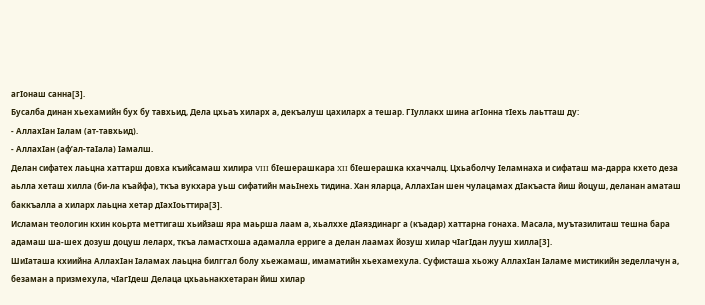агӀонаш санна[3].
Бусалба динан хьехамийн бух бу тавхьид, Дела цхьаъ хиларх а, декъалуш цахиларх а тешар. ГӀуллакх шина агӀонна тӀехь лаьтташ ду:
- АллахӀан Ӏалам (ат-тавхьид).
- АллахӀан (аф’ал-таӀала) Ӏамалш.
Делан сифатех лаьцна хаттарш довха къийсамаш хилира VIII бӀешерашкара XII бӀешерашка кхаччалц. Цхьаболчу Ӏеламнаха и сифаташ ма-дарра кхето деза аьлла хеташ хилла (би-ла къайфа), ткъа вукхара уьш сифатийн маьӀнехь тидина. Хан яларца, АллахӀан шен чулацамах дӀакъаста йиш йоцуш, деланан аматаш баккъалла а хиларх лаьцна хетар дӀахӀоьттира[3].
Исламан теологин кхин коьрта меттигаш хьийзаш яра маьрша лаам а, хьалххе дӀаяздинарг а (къадар) хаттарна гонаха. Масала, муътазилиташ тешна бара адамаш ша-шех дозуш доцуш леларх, ткъа ламастхоша адамалла ерриге а делан лаамах йозуш хилар чӀагӀдан лууш хилла[3].
ШиӀаташа кхиийна АллахӀан Ӏаламах лаьцна билггал болу хьежамаш, имаматийн хьехамехула. Суфисташа хьожу АллахӀан Ӏаламе мистикийн зеделлачун а, безаман а призмехула, чӀагӀдеш Делаца цхьаьнакхетаран йиш хилар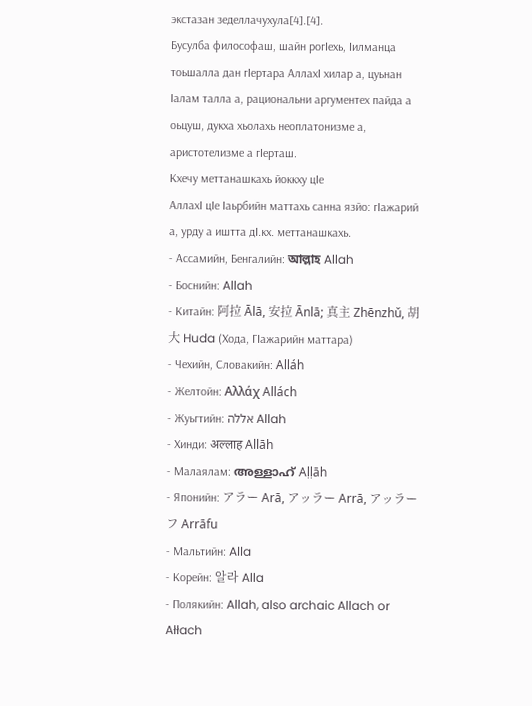экстазан зеделлачухула[4].[4].
Бусулба философаш, шайн рогӀехь, Ӏилманца тоьшалла дан гӀертара АллахӀ хилар а, цуьнан Ӏалам талла а, рациональни аргументех пайда а оьцуш, дукха хьолахь неоплатонизме а, аристотелизме а гӀерташ.
Кхечу меттанашкахь йоккху цӀе
АллахӀ цӀе Ӏаьрбийн маттахь санна язйо: гӀажарий а, урду а иштта дӀ.кх. меттанашкахь.
- Ассамийн, Бенгалийн: আল্লাহ Allah
- Боснийн: Allah
- Китайн: 阿拉 Ālā, 安拉 Ānlā; 真主 Zhēnzhǔ, 胡大 Huda (Хода, ГӀажарийн маттара)
- Чехийн, Словакийн: Alláh
- Желтойн: Αλλάχ Allách
- Жуьгтийн: אללה Allah
- Хинди: अल्लाह Allāh
- Малаялам: അള്ളാഹ് Aḷḷāh
- Японийн: アラー Arā, アッラー Arrā, アッラーフ Arrāfu
- Мальтийн: Alla
- Корейн: 알라 Alla
- Полякийн: Allah, also archaic Allach or Ałłach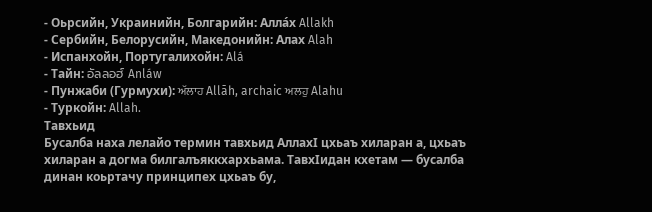- Оьрсийн, Украинийн, Болгарийн: Алла́х Allakh
- Сербийн, Белорусийн, Македонийн: Алах Alah
- Испанхойн, Португалихойн: Alá
- Тайн: อัลลอฮ์ Anláw
- Пунжаби (Гурмухи): ਅੱਲਾਹ Allāh, archaic ਅਲਹੁ Alahu
- Туркойн: Allah.
Тавхьид
Бусалба наха лелайо термин тавхьид АллахӀ цхьаъ хиларан а, цхьаъ хиларан а догма билгалъяккхархьама. ТавхӀидан кхетам — бусалба динан коьртачу принципех цхьаъ бу,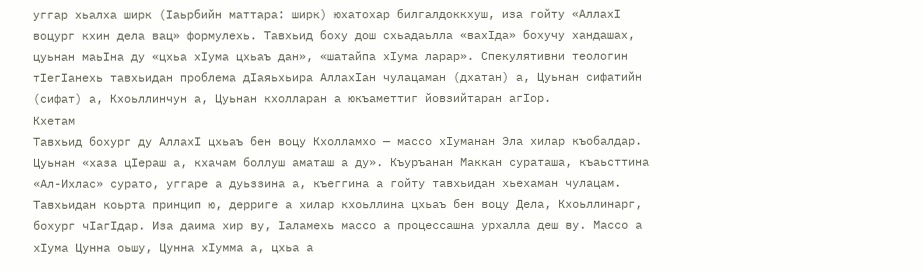уггар хьалха ширк (Ӏаьрбийн маттара: ширк) юхатохар билгалдоккхуш, иза гойту «АллахӀ воцург кхин дела вац» формулехь. Тавхьид боху дош схьадаьлла «вахӀда» бохучу хандашах, цуьнан маьӀна ду «цхьа хӀума цхьаъ дан», «шатайпа хӀума ларар». Спекулятивни теологин тӀегӀанехь тавхьидан проблема дӀаяьхьира АллахӀан чулацаман (дхатан) а, Цуьнан сифатийн (сифат) а, Кхоьллинчун а, Цуьнан кхолларан а юкъаметтиг йовзийтаран агӀор.
Кхетам
Тавхьид бохург ду АллахӀ цхьаъ бен воцу Кхолламхо — массо хӀуманан Эла хилар къобалдар. Цуьнан «хаза цӀераш а, кхачам боллуш аматаш а ду». Къуръанан Маккан сураташа, къаьсттина «Ал-Ихлас» сурато, уггаре а дуьззина а, къеггина а гойту тавхьидан хьехаман чулацам.
Тавхьидан коьрта принцип ю, дерриге а хилар кхоьллина цхьаъ бен воцу Дела, Кхоьллинарг, бохург чӀагӀдар. Иза даима хир ву, Ӏаламехь массо а процессашна урхалла деш ву. Массо а хӀума Цунна оьшу, Цунна хӀумма а, цхьа а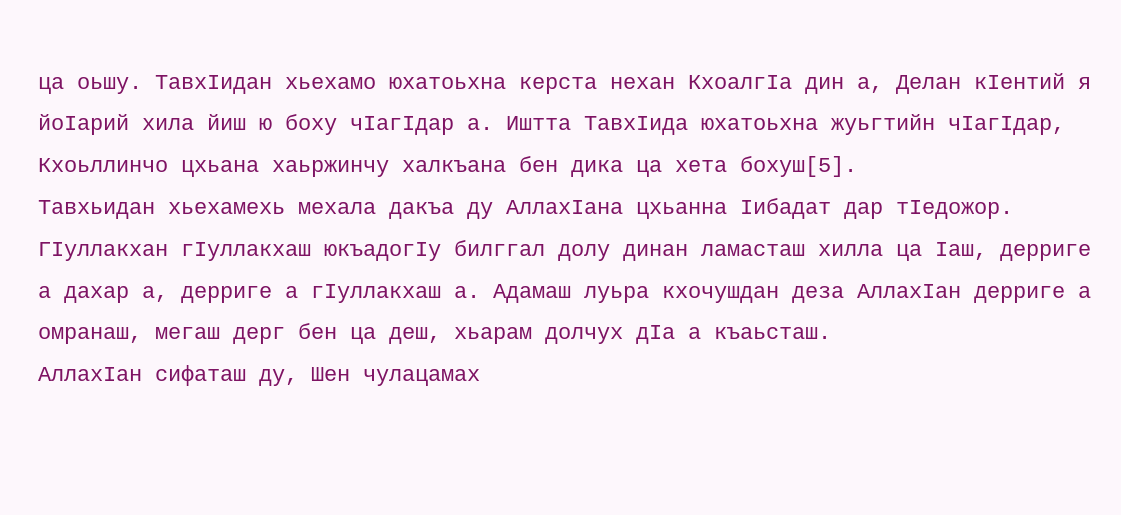ца оьшу. ТавхӀидан хьехамо юхатоьхна керста нехан КхоалгӀа дин а, Делан кӀентий я йоӀарий хила йиш ю боху чӀагӀдар а. Иштта ТавхӀида юхатоьхна жуьгтийн чӀагӀдар, Кхоьллинчо цхьана хаьржинчу халкъана бен дика ца хета бохуш[5].
Тавхьидан хьехамехь мехала дакъа ду АллахӀана цхьанна Ӏибадат дар тӀедожор. ГӀуллакхан гӀуллакхаш юкъадогӀу билггал долу динан ламасташ хилла ца Ӏаш, дерриге а дахар а, дерриге а гӀуллакхаш а. Адамаш луьра кхочушдан деза АллахӀан дерриге а омранаш, мегаш дерг бен ца деш, хьарам долчух дӀа а къаьсташ.
АллахӀан сифаташ ду, Шен чулацамах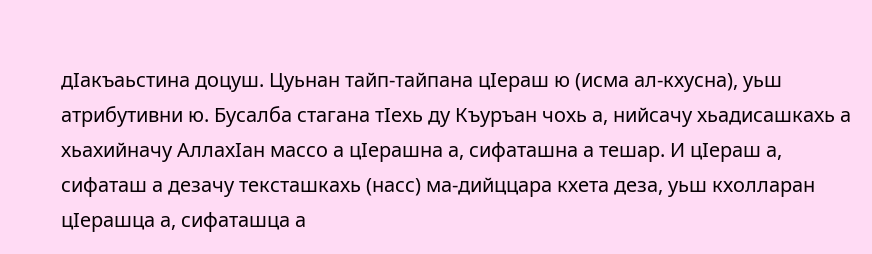дӀакъаьстина доцуш. Цуьнан тайп-тайпана цӀераш ю (исма ал-кхусна), уьш атрибутивни ю. Бусалба стагана тӀехь ду Къуръан чохь а, нийсачу хьадисашкахь а хьахийначу АллахӀан массо а цӀерашна а, сифаташна а тешар. И цӀераш а, сифаташ а дезачу тексташкахь (насс) ма-дийццара кхета деза, уьш кхолларан цӀерашца а, сифаташца а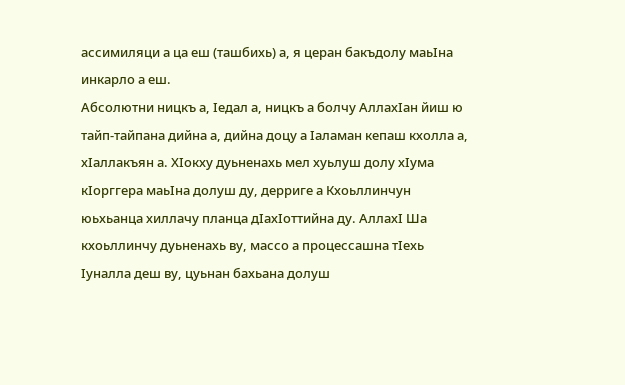ассимиляци а ца еш (ташбихь) а, я церан бакъдолу маьӀна инкарло а еш.
Абсолютни ницкъ а, Ӏедал а, ницкъ а болчу АллахӀан йиш ю тайп-тайпана дийна а, дийна доцу а Ӏаламан кепаш кхолла а, хӀаллакъян а. ХӀокху дуьненахь мел хуьлуш долу хӀума кӀорггера маьӀна долуш ду, дерриге а Кхоьллинчун юьхьанца хиллачу планца дӀахӀоттийна ду. АллахӀ Ша кхоьллинчу дуьненахь ву, массо а процессашна тӀехь Ӏуналла деш ву, цуьнан бахьана долуш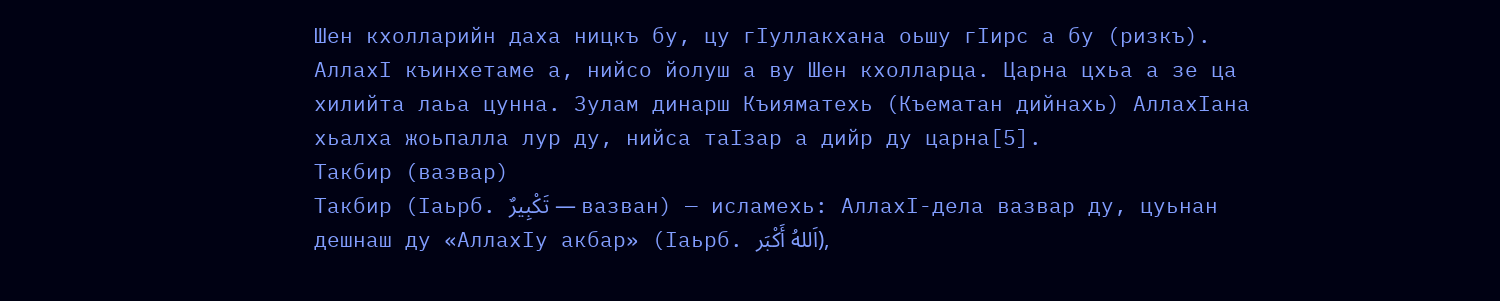Шен кхолларийн даха ницкъ бу, цу гӀуллакхана оьшу гӀирс а бу (ризкъ).
АллахӀ къинхетаме а, нийсо йолуш а ву Шен кхолларца. Царна цхьа а зе ца хилийта лаьа цунна. Зулам динарш Къияматехь (Къематан дийнахь) АллахӀана хьалха жоьпалла лур ду, нийса таӀзар а дийр ду царна[5].
Такбир (вазвар)
Такбир (Ӏаьрб. تَكْبِيرٌ — вазван) — исламехь: АллахӀ-дела вазвар ду, цуьнан дешнаш ду «АллахӀу акбар» (Ӏаьрб. اَللهُ أَكْبَر),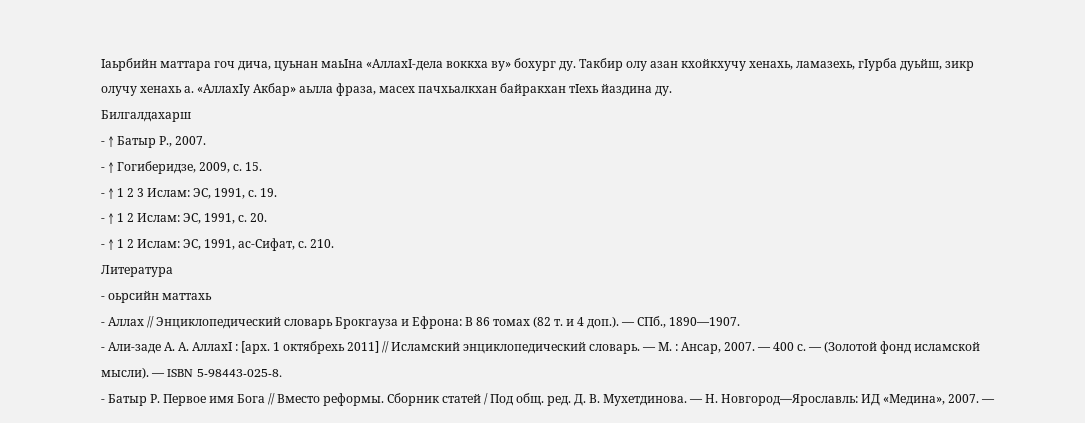Ӏаьрбийн маттара гоч дича, цуьнан маьӀна «АллахӀ-дела воккха ву» бохург ду. Такбир олу азан кхойкхучу хенахь, ламазехь, гӀурба дуьйш, зикр олучу хенахь а. «АллахӀу Акбар» аьлла фраза, масех пачхьалкхан байракхан тӀехь йаздина ду.
Билгалдахарш
- ↑ Батыр Р., 2007.
- ↑ Гогиберидзе, 2009, с. 15.
- ↑ 1 2 3 Ислам: ЭС, 1991, с. 19.
- ↑ 1 2 Ислам: ЭС, 1991, с. 20.
- ↑ 1 2 Ислам: ЭС, 1991, ас-Сифат, с. 210.
Литература
- оьрсийн маттахь
- Аллах // Энциклопедический словарь Брокгауза и Ефрона: В 86 томах (82 т. и 4 доп.). — СПб., 1890—1907.
- Али-заде А. А. Аллахӏ : [арх. 1 октябрехь 2011] // Исламский энциклопедический словарь. — М. : Ансар, 2007. — 400 с. — (Золотой фонд исламской мысли). — ISBN 5-98443-025-8.
- Батыр Р. Первое имя Бога // Вместо реформы. Сборник статей / Под общ. ред. Д. В. Мухетдинова. — Н. Новгород—Ярославль: ИД «Медина», 2007. —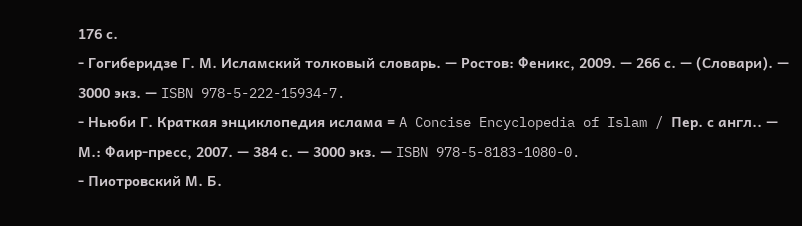176 с.
- Гогиберидзе Г. М. Исламский толковый словарь. — Ростов: Феникс, 2009. — 266 с. — (Словари). — 3000 экз. — ISBN 978-5-222-15934-7.
- Ньюби Г. Краткая энциклопедия ислама = A Concise Encyclopedia of Islam / Пер. с англ.. — М.: Фаир-пресс, 2007. — 384 с. — 3000 экз. — ISBN 978-5-8183-1080-0.
- Пиотровский М. Б.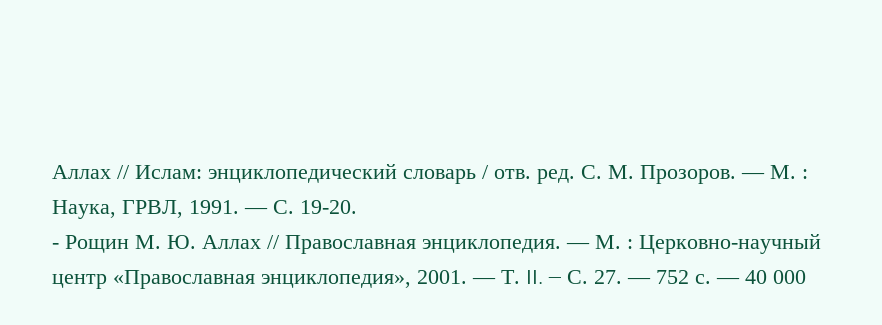Аллах // Ислам: энциклопедический словарь / отв. ред. С. М. Прозоров. — М. : Наука, ГРВЛ, 1991. — С. 19-20.
- Рощин М. Ю. Аллах // Православная энциклопедия. — М. : Церковно-научный центр «Православная энциклопедия», 2001. — Т. II. — С. 27. — 752 с. — 40 000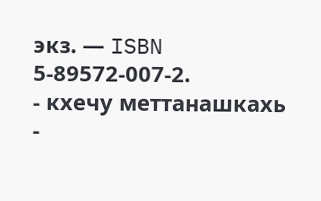экз. — ISBN 5-89572-007-2.
- кхечу меттанашкахь
-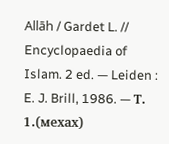Allāh / Gardet L. // Encyclopaedia of Islam. 2 ed. — Leiden : E. J. Brill, 1986. — Т. 1.(мехах)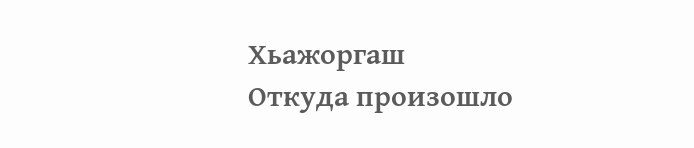Хьажоргаш
Откуда произошло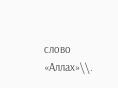слово «Аллах»\\.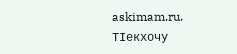askimam.ru. ТӀекхочу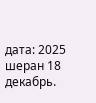дата: 2025 шеран 18 декабрь.